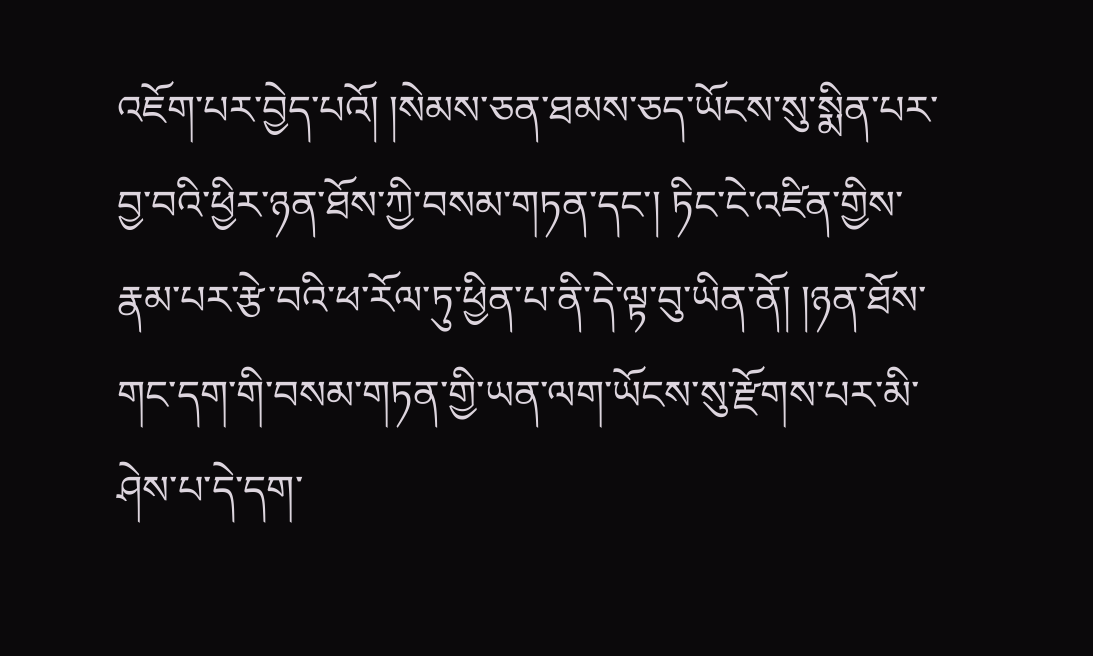འཇོག་པར་བྱེད་པའོ། །སེམས་ཅན་ཐམས་ཅད་ཡོངས་སུ་སྨིན་པར་བྱ་བའི་ཕྱིར་ཉན་ཐོས་ཀྱི་བསམ་གཏན་དང་། ཏིང་ངེ་འཛིན་གྱིས་རྣམ་པར་རྩེ་བའི་ཕ་རོལ་ཏུ་ཕྱིན་པ་ནི་དེ་ལྟ་བུ་ཡིན་ནོ། །ཉན་ཐོས་གང་དག་གི་བསམ་གཏན་གྱི་ཡན་ལག་ཡོངས་སུ་རྫོགས་པར་མི་ཤེས་པ་དེ་དག་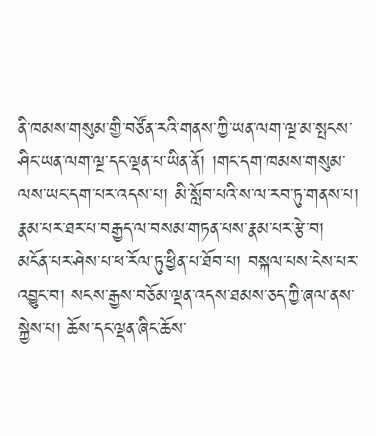ནི་ཁམས་གསུམ་གྱི་བཙོན་རའི་གནས་ཀྱི་ཡན་ལག་ལྔ་མ་སྤངས་ཤིང་ཡན་ལག་ལྔ་དང་ལྡན་པ་ཡིན་ནོ། །གང་དག་ཁམས་གསུམ་ལས་ཡང་དག་པར་འདས་པ། མི་སློབ་པའི་ས་ལ་རབ་ཏུ་གནས་པ། རྣམ་པར་ཐར་པ་བརྒྱད་ལ་བསམ་གཏན་པས་རྣམ་པར་རྩེ་བ། མངོན་པར་ཤེས་པ་ཕ་རོལ་ཏུ་ཕྱིན་པ་ཐོབ་པ། བསྐལ་པས་ངེས་པར་འབྱུང་བ། སངས་རྒྱས་བཅོམ་ལྡན་འདས་ཐམས་ཅད་ཀྱི་ཞལ་ནས་སྐྱེས་པ། ཆོས་དང་ལྡན་ཞིང་ཆོས་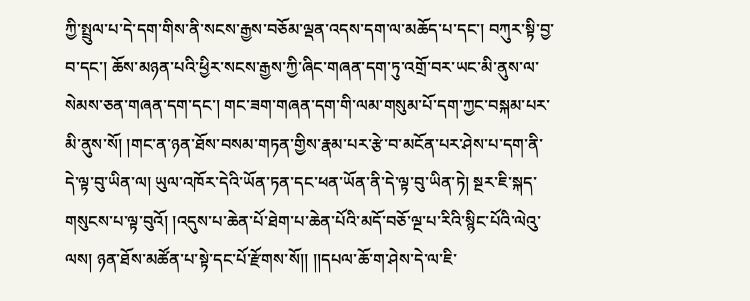ཀྱི་སྤྲུལ་པ་དེ་དག་གིས་ནི་སངས་རྒྱས་བཅོམ་ལྡན་འདས་དག་ལ་མཆོད་པ་དང་། བཀུར་སྟི་བྱ་བ་དང་། ཆོས་མཉན་པའི་ཕྱིར་སངས་རྒྱས་ཀྱི་ཞིང་གཞན་དག་ཏུ་འགྲོ་བར་ཡང་མི་ནུས་ལ་སེམས་ཅན་གཞན་དག་དང་། གང་ཟག་གཞན་དག་གི་ལམ་གསུམ་པོ་དག་ཀྱང་བསྐམ་པར་མི་ནུས་སོ། །གང་ན་ཉན་ཐོས་བསམ་གཏན་གྱིས་རྣམ་པར་རྩེ་བ་མངོན་པར་ཤེས་པ་དག་ནི་དེ་ལྟ་བུ་ཡིན་ལ། ཡུལ་འཁོར་དེའི་ཡོན་ཏན་དང་ཕན་ཡོན་ནི་དེ་ལྟ་བུ་ཡིན་ཏེ། སྔར་ཇི་སྐད་གསུངས་པ་ལྟ་བུའོ། །འདུས་པ་ཆེན་པོ་ཐེག་པ་ཆེན་པོའི་མདོ་བཅོ་ལྔ་པ་རིའི་སྙིང་པོའི་ལེའུ་ལས། ཉན་ཐོས་མཚོན་པ་སྟེ་དང་པོ་རྫོགས་སོ།། །།དཔལ་ཆོ་ག་ཤེས་དེ་ལ་ཇི་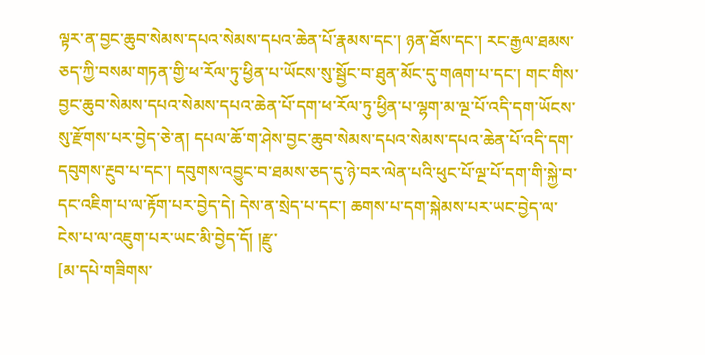ལྟར་ན་བྱང་ཆུབ་སེམས་དཔའ་སེམས་དཔའ་ཆེན་པོ་རྣམས་དང་། ཉན་ཐོས་དང་། རང་རྒྱལ་ཐམས་ཅད་ཀྱི་བསམ་གཏན་གྱི་ཕ་རོལ་ཏུ་ཕྱིན་པ་ཡོངས་སུ་སྦྱོང་བ་ཐུན་མོང་དུ་གཞག་པ་དང་། གང་གིས་བྱང་ཆུབ་སེམས་དཔའ་སེམས་དཔའ་ཆེན་པོ་དག་ཕ་རོལ་ཏུ་ཕྱིན་པ་ལྷག་མ་ལྔ་པོ་འདི་དག་ཡོངས་སུ་རྫོགས་པར་བྱེད་ཅེ་ན། དཔལ་ཆོ་ག་ཤེས་བྱང་ཆུབ་སེམས་དཔའ་སེམས་དཔའ་ཆེན་པོ་འདི་དག་དབུགས་རྔུབ་པ་དང་། དབུགས་འབྱུང་བ་ཐམས་ཅད་དུ་ཉེ་བར་ལེན་པའི་ཕུང་པོ་ལྔ་པོ་དག་གི་སྐྱེ་བ་དང་འཇིག་པ་ལ་རྟོག་པར་བྱེད་དེ། དེས་ན་སྲེད་པ་དང་། ཆགས་པ་དག་སྐེམས་པར་ཡང་བྱེད་ལ་ངེས་པ་ལ་འཇུག་པར་ཡང་མི་བྱེད་དོ། །རྫུ་
[མ་དཔེ་གཟིགས་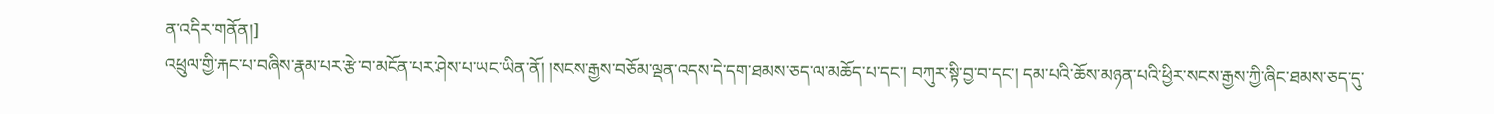ན་འདིར་གནོན།]
འཕྲུལ་གྱི་རྐང་པ་བཞིས་རྣམ་པར་རྩེ་བ་མངོན་པར་ཤེས་པ་ཡང་ཡིན་ནོ། །སངས་རྒྱས་བཅོམ་ལྡན་འདས་དེ་དག་ཐམས་ཅད་ལ་མཆོད་པ་དང་། བཀུར་སྟི་བྱ་བ་དང་། དམ་པའི་ཆོས་མཉན་པའི་ཕྱིར་སངས་རྒྱས་ཀྱི་ཞིང་ཐམས་ཅད་དུ་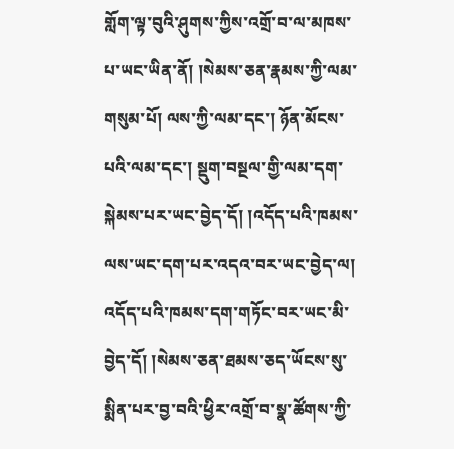གློག་ལྟ་བུའི་ཤུགས་ཀྱིས་འགྲོ་བ་ལ་མཁས་པ་ཡང་ཡིན་ནོ། །སེམས་ཅན་རྣམས་ཀྱི་ལམ་གསུམ་པོ། ལས་ཀྱི་ལམ་དང་། ཉོན་མོངས་པའི་ལམ་དང་། སྡུག་བསྔལ་གྱི་ལམ་དག་སྐེམས་པར་ཡང་བྱེད་དོ། །འདོད་པའི་ཁམས་ལས་ཡང་དག་པར་འདའ་བར་ཡང་བྱེད་ལ། འདོད་པའི་ཁམས་དག་གཏོང་བར་ཡང་མི་བྱེད་དོ། །སེམས་ཅན་ཐམས་ཅད་ཡོངས་སུ་སྨིན་པར་བྱ་བའི་ཕྱིར་འགྲོ་བ་སྣ་ཚོགས་ཀྱི་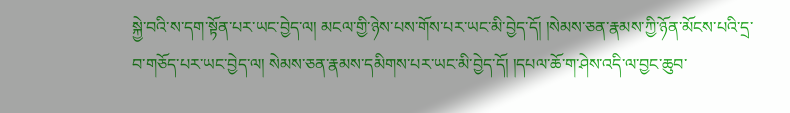སྐྱེ་བའི་ས་དག་སྟོན་པར་ཡང་བྱེད་ལ། མངལ་གྱི་ཉེས་པས་གོས་པར་ཡང་མི་བྱེད་དོ། །སེམས་ཅན་རྣམས་ཀྱི་ཉོན་མོངས་པའི་དྲ་བ་གཅོད་པར་ཡང་བྱེད་ལ། སེམས་ཅན་རྣམས་དམིགས་པར་ཡང་མི་བྱེད་དོ། །དཔལ་ཆོ་ག་ཤེས་འདི་ལ་བྱང་ཆུབ་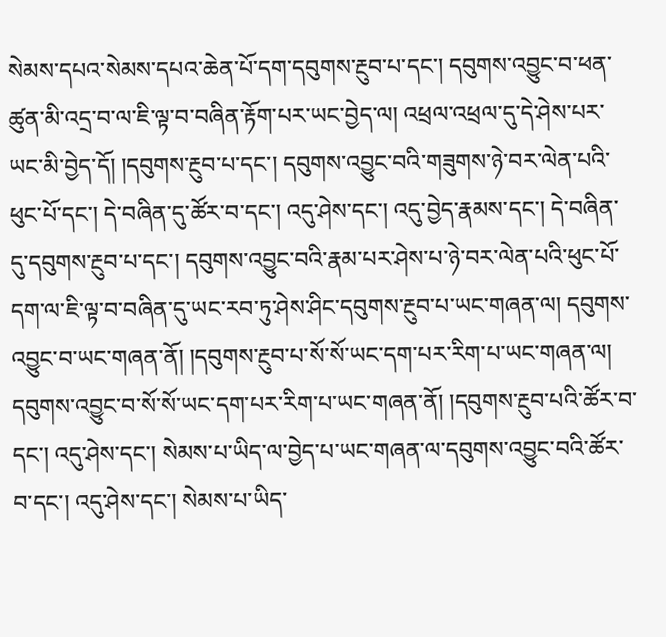སེམས་དཔའ་སེམས་དཔའ་ཆེན་པོ་དག་དབུགས་རྔུབ་པ་དང་། དབུགས་འབྱུང་བ་ཕན་ཚུན་མི་འདྲ་བ་ལ་ཇི་ལྟ་བ་བཞིན་རྟོག་པར་ཡང་བྱེད་ལ། འཕྲལ་འཕྲལ་དུ་དེ་ཤེས་པར་ཡང་མི་བྱེད་དོ། །དབུགས་རྔུབ་པ་དང་། དབུགས་འབྱུང་བའི་གཟུགས་ཉེ་བར་ལེན་པའི་ཕུང་པོ་དང་། དེ་བཞིན་དུ་ཚོར་བ་དང་། འདུ་ཤེས་དང་། འདུ་བྱེད་རྣམས་དང་། དེ་བཞིན་དུ་དབུགས་རྔུབ་པ་དང་། དབུགས་འབྱུང་བའི་རྣམ་པར་ཤེས་པ་ཉེ་བར་ལེན་པའི་ཕུང་པོ་དག་ལ་ཇི་ལྟ་བ་བཞིན་དུ་ཡང་རབ་ཏུ་ཤེས་ཤིང་དབུགས་རྔུབ་པ་ཡང་གཞན་ལ། དབུགས་འབྱུང་བ་ཡང་གཞན་ནོ། །དབུགས་རྔུབ་པ་སོ་སོ་ཡང་དག་པར་རིག་པ་ཡང་གཞན་ལ། དབུགས་འབྱུང་བ་སོ་སོ་ཡང་དག་པར་རིག་པ་ཡང་གཞན་ནོ། །དབུགས་རྔུབ་པའི་ཚོར་བ་དང་། འདུ་ཤེས་དང་། སེམས་པ་ཡིད་ལ་བྱེད་པ་ཡང་གཞན་ལ་དབུགས་འབྱུང་བའི་ཚོར་བ་དང་། འདུ་ཤེས་དང་། སེམས་པ་ཡིད་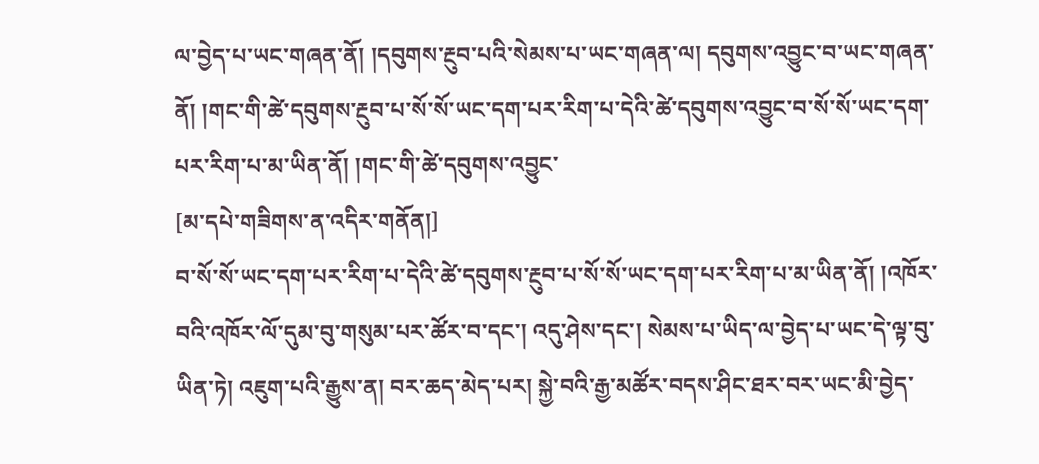ལ་བྱེད་པ་ཡང་གཞན་ནོ། །དབུགས་རྔུབ་པའི་སེམས་པ་ཡང་གཞན་ལ། དབུགས་འབྱུང་བ་ཡང་གཞན་ནོ། །གང་གི་ཚེ་དབུགས་རྔུབ་པ་སོ་སོ་ཡང་དག་པར་རིག་པ་དེའི་ཚེ་དབུགས་འབྱུང་བ་སོ་སོ་ཡང་དག་པར་རིག་པ་མ་ཡིན་ནོ། །གང་གི་ཚེ་དབུགས་འབྱུང་
[མ་དཔེ་གཟིགས་ན་འདིར་གནོན།]
བ་སོ་སོ་ཡང་དག་པར་རིག་པ་དེའི་ཚེ་དབུགས་རྔུབ་པ་སོ་སོ་ཡང་དག་པར་རིག་པ་མ་ཡིན་ནོ། །འཁོར་བའི་འཁོར་ལོ་དུམ་བུ་གསུམ་པར་ཚོར་བ་དང་། འདུ་ཤེས་དང་། སེམས་པ་ཡིད་ལ་བྱེད་པ་ཡང་དེ་ལྟ་བུ་ཡིན་ཏེ། འཇུག་པའི་རྒྱུས་ན། བར་ཆད་མེད་པར། སྐྱེ་བའི་རྒྱ་མཚོར་བདས་ཤིང་ཐར་བར་ཡང་མི་བྱེད་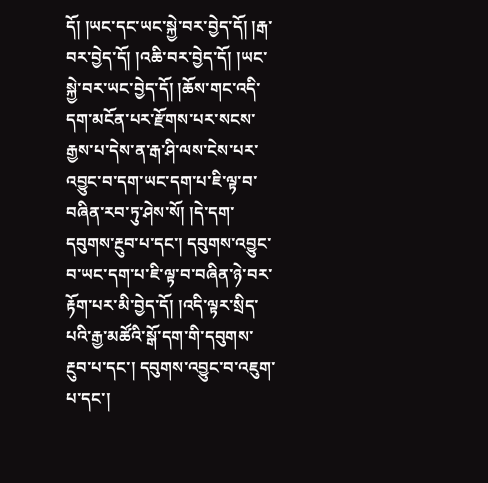དོ། །ཡང་དང་ཡང་སྐྱེ་བར་བྱེད་དོ། །རྒ་བར་བྱེད་དོ། །འཆི་བར་བྱེད་དོ། །ཡང་སྐྱེ་བར་ཡང་བྱེད་དོ། །ཆོས་གང་འདི་དག་མངོན་པར་རྫོགས་པར་སངས་རྒྱས་པ་དེས་ན་རྒ་ཤི་ལས་ངེས་པར་འབྱུང་བ་དག་ཡང་དག་པ་ཇི་ལྟ་བ་བཞིན་རབ་ཏུ་ཤེས་སོ། །དེ་དག་དབུགས་རྔུབ་པ་དང་། དབུགས་འབྱུང་བ་ཡང་དག་པ་ཇི་ལྟ་བ་བཞིན་ཉེ་བར་རྟོག་པར་མི་བྱེད་དོ། །འདི་ལྟར་སྲིད་པའི་རྒྱ་མཚོའི་སྒོ་དག་གི་དབུགས་རྔུབ་པ་དང་། དབུགས་འབྱུང་བ་འཇུག་པ་དང་།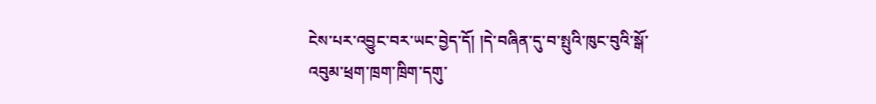ངེས་པར་འབྱུང་བར་ཡང་བྱེད་དོ། །དེ་བཞིན་དུ་བ་སྤུའི་ཁུང་བུའི་སྒོ་འབུམ་ཕྲག་ཁྲག་ཁྲིག་དགུ་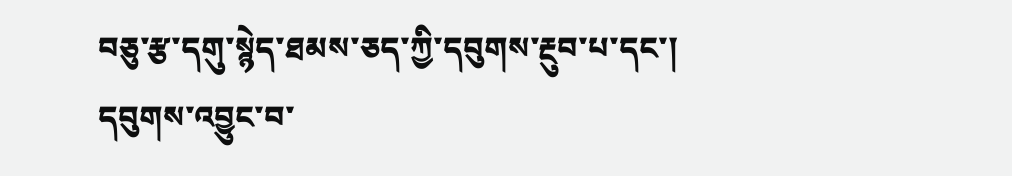བཅུ་རྩ་དགུ་སྙེད་ཐམས་ཅད་ཀྱི་དབུགས་རྔུབ་པ་དང་། དབུགས་འབྱུང་བ་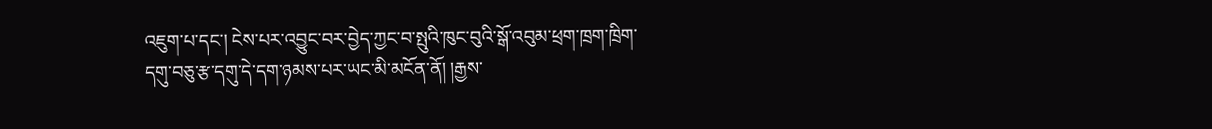འཇུག་པ་དང་། ངེས་པར་འབྱུང་བར་བྱེད་ཀྱང་བ་སྤུའི་ཁུང་བུའི་སྒོ་འབུམ་ཕྲག་ཁྲག་ཁྲིག་དགུ་བཅུ་རྩ་དགུ་དེ་དག་ཉམས་པར་ཡང་མི་མངོན་ནོ། །རྒྱས་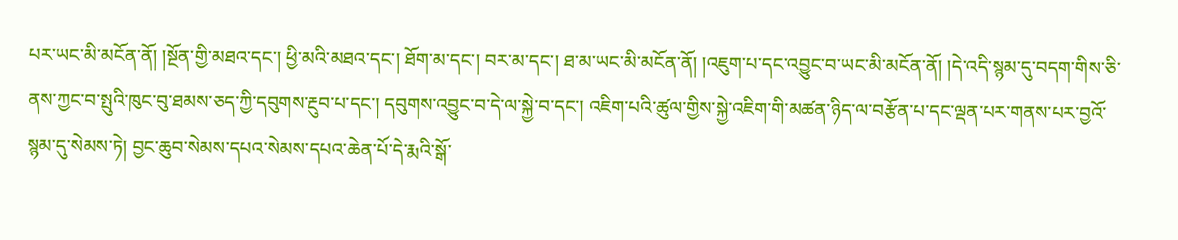པར་ཡང་མི་མངོན་ནོ། །སྔོན་གྱི་མཐའ་དང་། ཕྱི་མའི་མཐའ་དང་། ཐོག་མ་དང་། བར་མ་དང་། ཐ་མ་ཡང་མི་མངོན་ནོ། །འཇུག་པ་དང་འབྱུང་བ་ཡང་མི་མངོན་ནོ། །དེ་འདི་སྙམ་དུ་བདག་གིས་ཅི་ནས་ཀྱང་བ་སྤུའི་ཁུང་བུ་ཐམས་ཅད་ཀྱི་དབུགས་རྔུབ་པ་དང་། དབུགས་འབྱུང་བ་དེ་ལ་སྐྱེ་བ་དང་། འཇིག་པའི་ཚུལ་གྱིས་སྐྱེ་འཇིག་གི་མཚན་ཉིད་ལ་བརྩོན་པ་དང་ལྡན་པར་གནས་པར་བྱའོ་སྙམ་དུ་སེམས་ཏེ། བྱང་ཆུབ་སེམས་དཔའ་སེམས་དཔའ་ཆེན་པོ་དེ་རྨའི་སྒོ་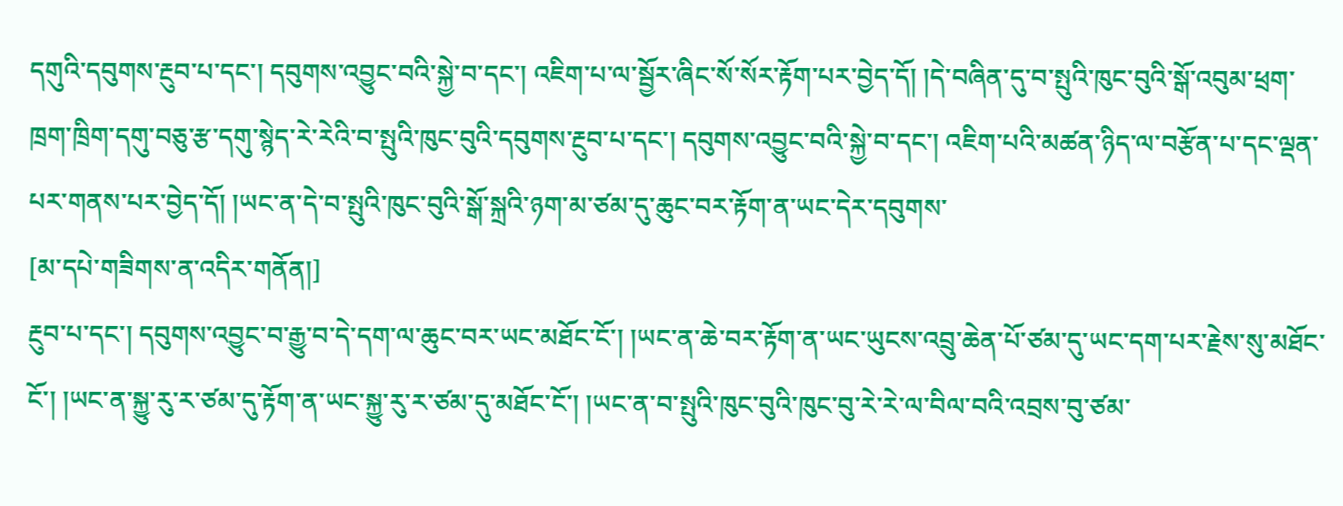དགུའི་དབུགས་རྔུབ་པ་དང་། དབུགས་འབྱུང་བའི་སྐྱེ་བ་དང་། འཇིག་པ་ལ་སྦྱོར་ཞིང་སོ་སོར་རྟོག་པར་བྱེད་དོ། །དེ་བཞིན་དུ་བ་སྤུའི་ཁུང་བུའི་སྒོ་འབུམ་ཕྲག་ཁྲག་ཁྲིག་དགུ་བཅུ་རྩ་དགུ་སྙེད་རེ་རེའི་བ་སྤུའི་ཁུང་བུའི་དབུགས་རྔུབ་པ་དང་། དབུགས་འབྱུང་བའི་སྐྱེ་བ་དང་། འཇིག་པའི་མཚན་ཉིད་ལ་བརྩོན་པ་དང་ལྡན་པར་གནས་པར་བྱེད་དོ། །ཡང་ན་དེ་བ་སྤུའི་ཁུང་བུའི་སྒོ་སྐྲའི་ཉག་མ་ཙམ་དུ་ཆུང་བར་རྟོག་ན་ཡང་དེར་དབུགས་
[མ་དཔེ་གཟིགས་ན་འདིར་གནོན།]
རྔུབ་པ་དང་། དབུགས་འབྱུང་བ་རྒྱུ་བ་དེ་དག་ལ་ཆུང་བར་ཡང་མཐོང་ངོ་། །ཡང་ན་ཆེ་བར་རྟོག་ན་ཡང་ཡུངས་འབྲུ་ཆེན་པོ་ཙམ་དུ་ཡང་དག་པར་རྗེས་སུ་མཐོང་ངོ་། །ཡང་ན་སྐྱུ་རུ་ར་ཙམ་དུ་རྟོག་ན་ཡང་སྐྱུ་རུ་ར་ཙམ་དུ་མཐོང་ངོ་། །ཡང་ན་བ་སྤུའི་ཁུང་བུའི་ཁུང་བུ་རེ་རེ་ལ་བིལ་བའི་འབྲས་བུ་ཙམ་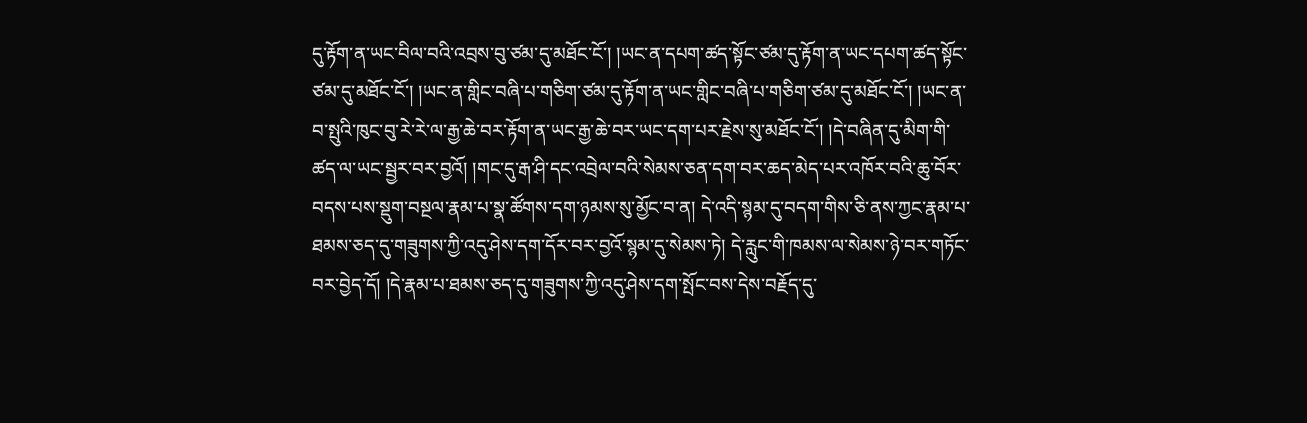དུ་རྟོག་ན་ཡང་བིལ་བའི་འབྲས་བུ་ཙམ་དུ་མཐོང་ངོ་། །ཡང་ན་དཔག་ཚད་སྟོང་ཙམ་དུ་རྟོག་ན་ཡང་དཔག་ཚད་སྟོང་ཙམ་དུ་མཐོང་ངོ་། །ཡང་ན་གླིང་བཞི་པ་གཅིག་ཙམ་དུ་རྟོག་ན་ཡང་གླིང་བཞི་པ་གཅིག་ཙམ་དུ་མཐོང་ངོ་། །ཡང་ན་བ་སྤུའི་ཁུང་བུ་རེ་རེ་ལ་རྒྱ་ཆེ་བར་རྟོག་ན་ཡང་རྒྱ་ཆེ་བར་ཡང་དག་པར་རྗེས་སུ་མཐོང་ངོ་། །དེ་བཞིན་དུ་མིག་གི་ཚད་ལ་ཡང་སྦྱར་བར་བྱའོ། །གང་དུ་རྒ་ཤི་དང་འབྲེལ་བའི་སེམས་ཅན་དག་བར་ཆད་མེད་པར་འཁོར་བའི་ཆུ་བོར་བདས་པས་སྡུག་བསྔལ་རྣམ་པ་སྣ་ཚོགས་དག་ཉམས་སུ་མྱོང་བ་ན། དེ་འདི་སྙམ་དུ་བདག་གིས་ཅི་ནས་ཀྱང་རྣམ་པ་ཐམས་ཅད་དུ་གཟུགས་ཀྱི་འདུ་ཤེས་དག་དོར་བར་བྱའོ་སྙམ་དུ་སེམས་ཏེ། དེ་རླུང་གི་ཁམས་ལ་སེམས་ཉེ་བར་གཏོང་བར་བྱེད་དོ། །དེ་རྣམ་པ་ཐམས་ཅད་དུ་གཟུགས་ཀྱི་འདུ་ཤེས་དག་སྤོང་བས་དེས་བརྗོད་དུ་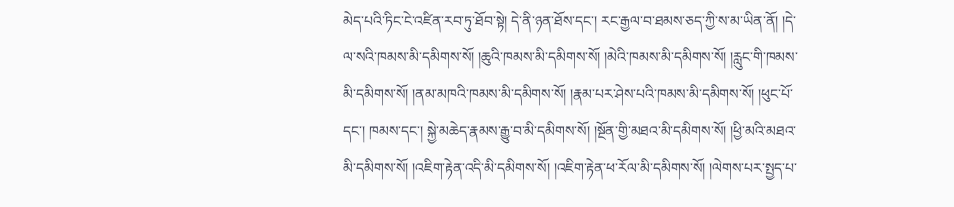མེད་པའི་ཏིང་ངེ་འཛིན་རབ་ཏུ་ཐོབ་སྟེ། དེ་ནི་ཉན་ཐོས་དང་། རང་རྒྱལ་བ་ཐམས་ཅད་ཀྱི་ས་མ་ཡིན་ནོ། །དེ་ལ་སའི་ཁམས་མི་དམིགས་སོ། །ཆུའི་ཁམས་མི་དམིགས་སོ། །མེའི་ཁམས་མི་དམིགས་སོ། །རླུང་གི་ཁམས་མི་དམིགས་སོ། །ནམ་མཁའི་ཁམས་མི་དམིགས་སོ། །རྣམ་པར་ཤེས་པའི་ཁམས་མི་དམིགས་སོ། །ཕུང་པོ་དང་། ཁམས་དང་། སྐྱེ་མཆེད་རྣམས་རྒྱུ་བ་མི་དམིགས་སོ། །སྔོན་གྱི་མཐའ་མི་དམིགས་སོ། །ཕྱི་མའི་མཐའ་མི་དམིགས་སོ། །འཇིག་རྟེན་འདི་མི་དམིགས་སོ། །འཇིག་རྟེན་ཕ་རོལ་མི་དམིགས་སོ། །ལེགས་པར་སྤྱད་པ་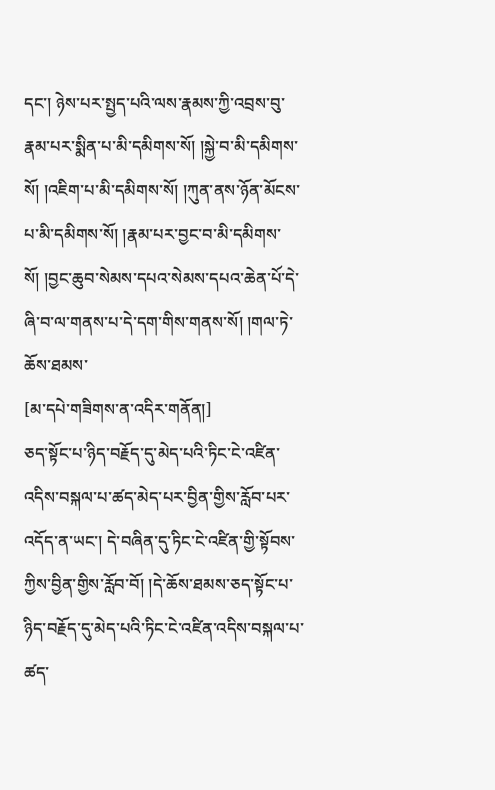དང་། ཉེས་པར་སྤྱད་པའི་ལས་རྣམས་ཀྱི་འབྲས་བུ་རྣམ་པར་སྨིན་པ་མི་དམིགས་སོ། །སྐྱེ་བ་མི་དམིགས་སོ། །འཇིག་པ་མི་དམིགས་སོ། །ཀུན་ནས་ཉོན་མོངས་པ་མི་དམིགས་སོ། །རྣམ་པར་བྱང་བ་མི་དམིགས་སོ། །བྱང་ཆུབ་སེམས་དཔའ་སེམས་དཔའ་ཆེན་པོ་དེ་ཞི་བ་ལ་གནས་པ་དེ་དག་གིས་གནས་སོ། །གལ་ཏེ་ཆོས་ཐམས་
[མ་དཔེ་གཟིགས་ན་འདིར་གནོན།]
ཅད་སྟོང་པ་ཉིད་བརྗོད་དུ་མེད་པའི་ཏིང་ངེ་འཛིན་འདིས་བསྐལ་པ་ཚད་མེད་པར་བྱིན་གྱིས་རློབ་པར་འདོད་ན་ཡང་། དེ་བཞིན་དུ་ཏིང་ངེ་འཛིན་གྱི་སྟོབས་ཀྱིས་བྱིན་གྱིས་རློབ་བོ། །དེ་ཆོས་ཐམས་ཅད་སྟོང་པ་ཉིད་བརྗོད་དུ་མེད་པའི་ཏིང་ངེ་འཛིན་འདིས་བསྐལ་པ་ཚད་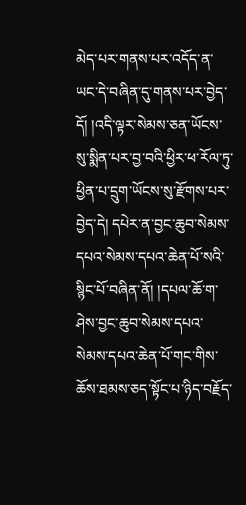མེད་པར་གནས་པར་འདོད་ན་ཡང་དེ་བཞིན་དུ་གནས་པར་བྱེད་དོ། །འདི་ལྟར་སེམས་ཅན་ཡོངས་སུ་སྨིན་པར་བྱ་བའི་ཕྱིར་ཕ་རོལ་ཏུ་ཕྱིན་པ་དྲུག་ཡོངས་སུ་རྫོགས་པར་བྱེད་དེ། དཔེར་ན་བྱང་ཆུབ་སེམས་དཔའ་སེམས་དཔའ་ཆེན་པོ་སའི་སྙིང་པོ་བཞིན་ནོ། །དཔལ་ཆོ་ག་ཤེས་བྱང་ཆུབ་སེམས་དཔའ་སེམས་དཔའ་ཆེན་པོ་གང་གིས་ཆོས་ཐམས་ཅད་སྟོང་པ་ཉིད་བརྗོད་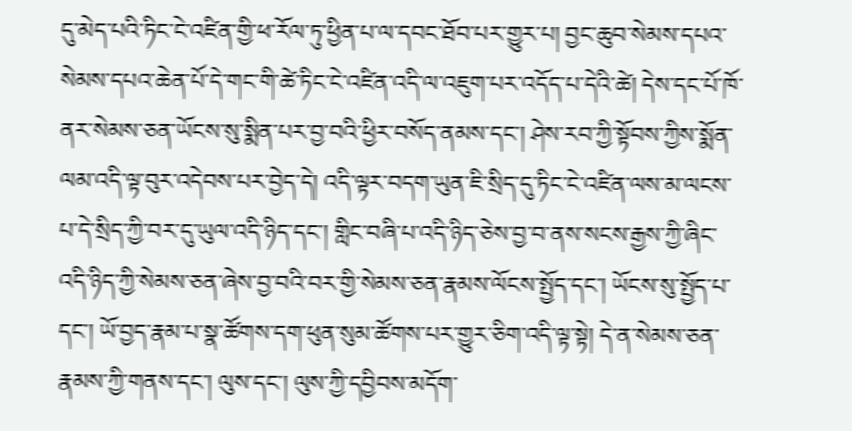དུ་མེད་པའི་ཏིང་ངེ་འཛིན་གྱི་ཕ་རོལ་ཏུ་ཕྱིན་པ་ལ་དབང་ཐོབ་པར་གྱུར་པ། བྱང་ཆུབ་སེམས་དཔའ་སེམས་དཔའ་ཆེན་པོ་དེ་གང་གི་ཚེ་ཏིང་ངེ་འཛིན་འདི་ལ་འཇུག་པར་འདོད་པ་དེའི་ཚེ། དེས་དང་པོ་ཁོ་ནར་སེམས་ཅན་ཡོངས་སུ་སྨིན་པར་བྱ་བའི་ཕྱིར་བསོད་ནམས་དང་། ཤེས་རབ་ཀྱི་སྟོབས་ཀྱིས་སྨོན་ལམ་འདི་ལྟ་བུར་འདེབས་པར་བྱེད་དེ། འདི་ལྟར་བདག་ཡུན་ཇི་སྲིད་དུ་ཏིང་ངེ་འཛིན་ལས་མ་ལངས་པ་དེ་སྲིད་ཀྱི་བར་དུ་ཡུལ་འདི་ཉིད་དང་། གླིང་བཞི་པ་འདི་ཉིད་ཅེས་བྱ་བ་ནས་སངས་རྒྱས་ཀྱི་ཞིང་འདི་ཉིད་ཀྱི་སེམས་ཅན་ཞེས་བྱ་བའི་བར་གྱི་སེམས་ཅན་རྣམས་ལོངས་སྤྱོད་དང་། ཡོངས་སུ་སྤྱོད་པ་དང་། ཡོ་བྱད་རྣམ་པ་སྣ་ཚོགས་དག་ཕུན་སུམ་ཚོགས་པར་གྱུར་ཅིག་འདི་ལྟ་སྟེ། དེ་ན་སེམས་ཅན་རྣམས་ཀྱི་གནས་དང་། ལུས་དང་། ལུས་ཀྱི་དབྱིབས་མདོག་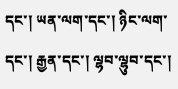དང་། ཡན་ལག་དང་། ཉིང་ལག་དང་། རྒྱན་དང་། ལྷབ་ལྷུབ་དང་།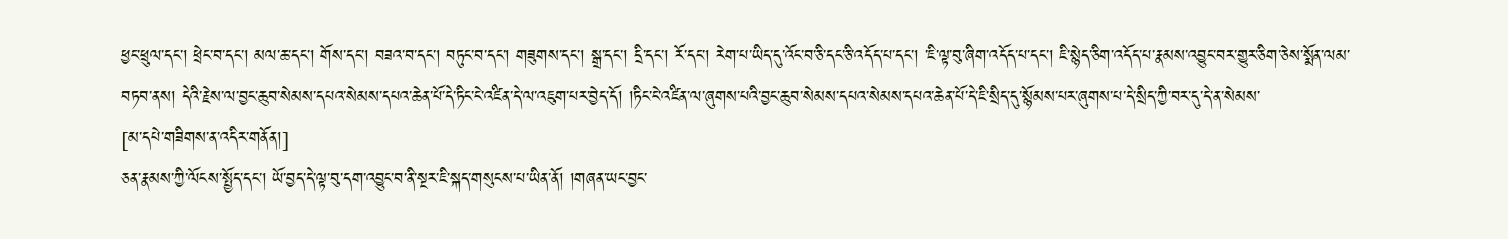ཕྱང་ཕྲུལ་དང་། ཕྲེང་བ་དང་། མལ་ཆ་དང་། གོས་དང་། བཟའ་བ་དང་། བཏུང་བ་དང་། གཟུགས་དང་། སྒྲ་དང་། དྲི་དང་། རོ་དང་། རེག་པ་ཡིད་དུ་འོང་བ་ཅི་དང་ཅི་འདོད་པ་དང་། ་ཇི་ལྟ་བུ་ཞིག་འདོད་པ་དང་། ཇི་སྙེད་ཅིག་འདོད་པ་རྣམས་འབྱུང་བར་གྱུར་ཅིག་ཅེས་སྨོན་ལམ་བཏབ་ནས། དེའི་རྗེས་ལ་བྱང་ཆུབ་སེམས་དཔའ་སེམས་དཔའ་ཆེན་པོ་དེ་ཏིང་ངེ་འཛིན་དེ་ལ་འཇུག་པར་བྱེད་དོ། །ཏིང་ངེ་འཛིན་ལ་ཞུགས་པའི་བྱང་ཆུབ་སེམས་དཔའ་སེམས་དཔའ་ཆེན་པོ་དེ་ཇི་སྲིད་དུ་སྙོམས་པར་ཞུགས་པ་དེ་སྲིད་ཀྱི་བར་དུ་དེ་ན་སེམས་
[མ་དཔེ་གཟིགས་ན་འདིར་གནོན།]
ཅན་རྣམས་ཀྱི་ལོངས་སྤྱོད་དང་། ཡོ་བྱད་དེ་ལྟ་བུ་དག་འབྱུང་བ་ནི་སྔར་ཇི་སྐད་གསུངས་པ་ཡིན་ནོ། །གཞན་ཡང་བྱང་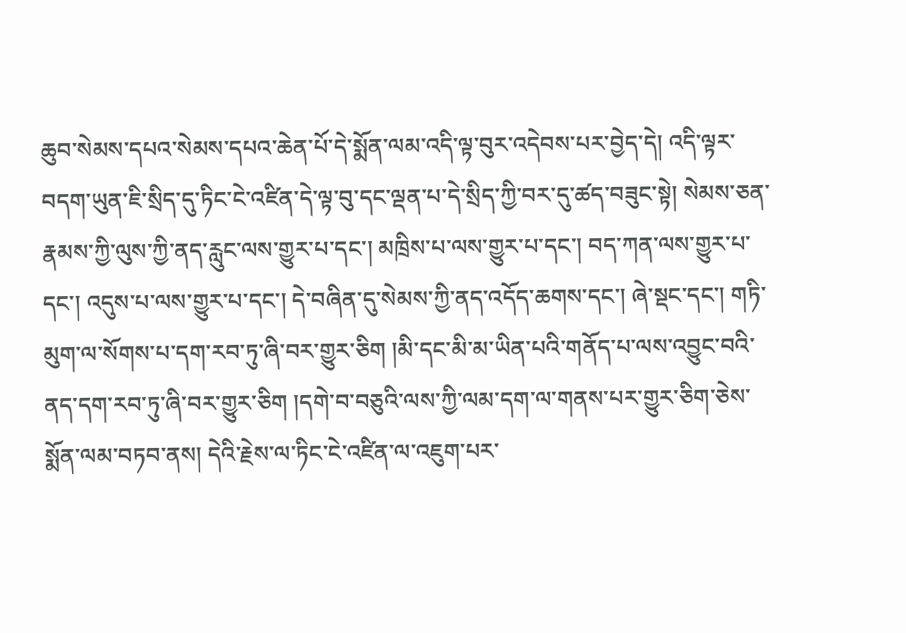ཆུབ་སེམས་དཔའ་སེམས་དཔའ་ཆེན་པོ་དེ་སྨོན་ལམ་འདི་ལྟ་བུར་འདེབས་པར་བྱེད་དེ། འདི་ལྟར་བདག་ཡུན་ཇི་སྲིད་དུ་ཏིང་ངེ་འཛིན་དེ་ལྟ་བུ་དང་ལྡན་པ་དེ་སྲིད་ཀྱི་བར་དུ་ཚད་བཟུང་སྟེ། སེམས་ཅན་རྣམས་ཀྱི་ལུས་ཀྱི་ནད་རླུང་ལས་གྱུར་པ་དང་། མཁྲིས་པ་ལས་གྱུར་པ་དང་། བད་ཀན་ལས་གྱུར་པ་དང་། འདུས་པ་ལས་གྱུར་པ་དང་། དེ་བཞིན་དུ་སེམས་ཀྱི་ནད་འདོད་ཆགས་དང་། ཞེ་སྡང་དང་། གཏི་མུག་ལ་སོགས་པ་དག་རབ་ཏུ་ཞི་བར་གྱུར་ཅིག །མི་དང་མི་མ་ཡིན་པའི་གནོད་པ་ལས་འབྱུང་བའི་ནད་དག་རབ་ཏུ་ཞི་བར་གྱུར་ཅིག །དགེ་བ་བཅུའི་ལས་ཀྱི་ལམ་དག་ལ་གནས་པར་གྱུར་ཅིག་ཅེས་སྨོན་ལམ་བཏབ་ནས། དེའི་རྗེས་ལ་ཏིང་ངེ་འཛིན་ལ་འཇུག་པར་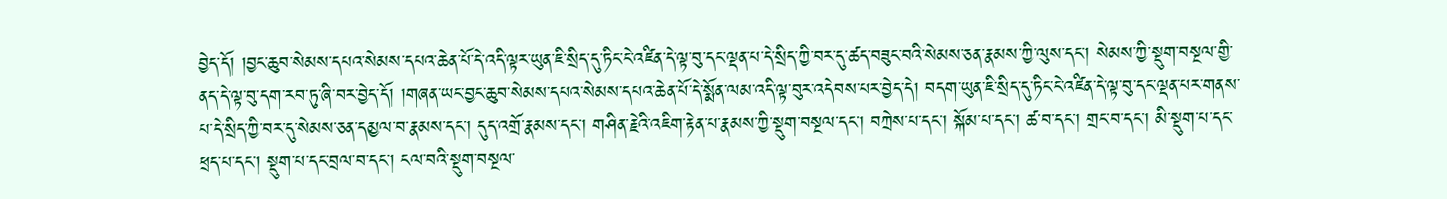བྱེད་དོ། །བྱང་ཆུབ་སེམས་དཔའ་སེམས་དཔའ་ཆེན་པོ་དེ་འདི་ལྟར་ཡུན་ཇི་སྲིད་དུ་ཏིང་ངེ་འཛིན་དེ་ལྟ་བུ་དང་ལྡན་པ་དེ་སྲིད་ཀྱི་བར་དུ་ཚད་བཟུང་བའི་སེམས་ཅན་རྣམས་ཀྱི་ལུས་དང་། སེམས་ཀྱི་སྡུག་བསྔལ་གྱི་ནད་དེ་ལྟ་བུ་དག་རབ་ཏུ་ཞི་བར་བྱེད་དོ། །གཞན་ཡང་བྱང་ཆུབ་སེམས་དཔའ་སེམས་དཔའ་ཆེན་པོ་དེ་སྨོན་ལམ་འདི་ལྟ་བུར་འདེབས་པར་བྱེད་དེ། བདག་ཡུན་ཇི་སྲིད་དུ་ཏིང་ངེ་འཛིན་དེ་ལྟ་བུ་དང་ལྡན་པར་གནས་པ་དེ་སྲིད་ཀྱི་བར་དུ་སེམས་ཅན་དམྱལ་བ་རྣམས་དང་། དུད་འགྲོ་རྣམས་དང་། གཤིན་རྗེའི་འཇིག་རྟེན་པ་རྣམས་ཀྱི་སྡུག་བསྔལ་དང་། བཀྲེས་པ་དང་། སྐོམ་པ་དང་། ཚ་བ་དང་། གྲང་བ་དང་། མི་སྡུག་པ་དང་ཕྲད་པ་དང་། སྡུག་པ་དང་བྲལ་བ་དང་། ངལ་བའི་སྡུག་བསྔལ་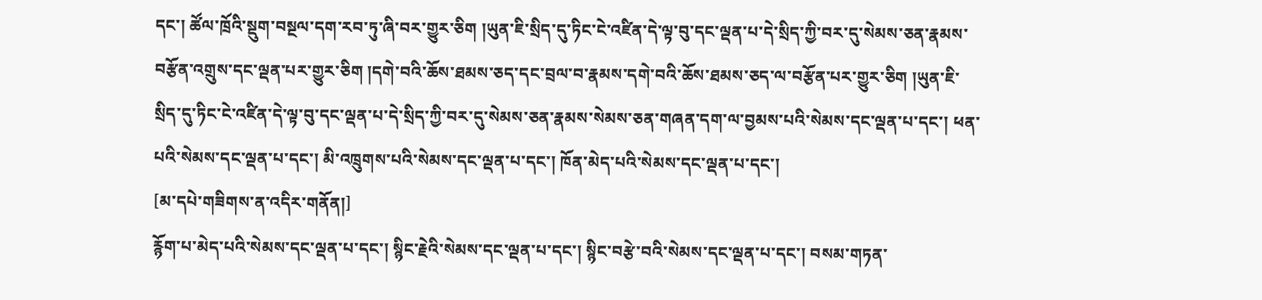དང་། ཚོལ་ཁྲོའི་སྡུག་བསྔལ་དག་རབ་ཏུ་ཞི་བར་གྱུར་ཅིག །ཡུན་ཇི་སྲིད་དུ་ཏིང་ངེ་འཛིན་དེ་ལྟ་བུ་དང་ལྡན་པ་དེ་སྲིད་ཀྱི་བར་དུ་སེམས་ཅན་རྣམས་བརྩོན་འགྲུས་དང་ལྡན་པར་གྱུར་ཅིག །དགེ་བའི་ཆོས་ཐམས་ཅད་དང་བྲལ་བ་རྣམས་དགེ་བའི་ཆོས་ཐམས་ཅད་ལ་བརྩོན་པར་གྱུར་ཅིག །ཡུན་ཇི་སྲིད་དུ་ཏིང་ངེ་འཛིན་དེ་ལྟ་བུ་དང་ལྡན་པ་དེ་སྲིད་ཀྱི་བར་དུ་སེམས་ཅན་རྣམས་སེམས་ཅན་གཞན་དག་ལ་བྱམས་པའི་སེམས་དང་ལྡན་པ་དང་། ཕན་པའི་སེམས་དང་ལྡན་པ་དང་། མི་འཁྲུགས་པའི་སེམས་དང་ལྡན་པ་དང་། ཁོན་མེད་པའི་སེམས་དང་ལྡན་པ་དང་།
[མ་དཔེ་གཟིགས་ན་འདིར་གནོན།]
རྙོག་པ་མེད་པའི་སེམས་དང་ལྡན་པ་དང་། སྙིང་རྗེའི་སེམས་དང་ལྡན་པ་དང་། སྙིང་བརྩེ་བའི་སེམས་དང་ལྡན་པ་དང་། བསམ་གཏན་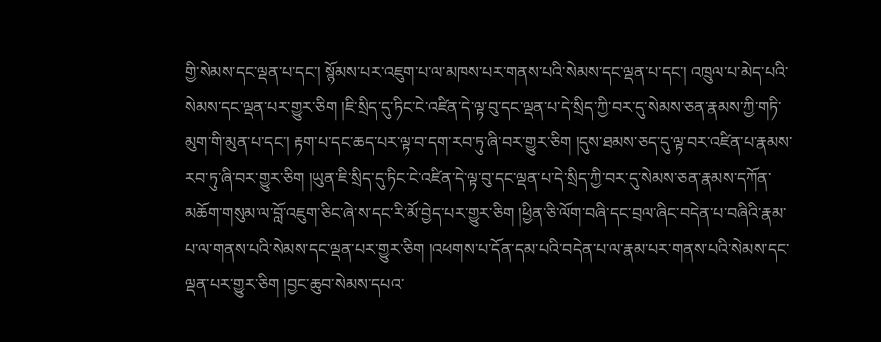གྱི་སེམས་དང་ལྡན་པ་དང་། སྙོམས་པར་འཇུག་པ་ལ་མཁས་པར་གནས་པའི་སེམས་དང་ལྡན་པ་དང་། འཁྲུལ་པ་མེད་པའི་སེམས་དང་ལྡན་པར་གྱུར་ཅིག །ཇི་སྲིད་དུ་ཏིང་ངེ་འཛིན་དེ་ལྟ་བུ་དང་ལྡན་པ་དེ་སྲིད་ཀྱི་བར་དུ་སེམས་ཅན་རྣམས་ཀྱི་གཏི་མུག་གི་མུན་པ་དང་། རྟག་པ་དང་ཆད་པར་ལྟ་བ་དག་རབ་ཏུ་ཞི་བར་གྱུར་ཅིག །དུས་ཐམས་ཅད་དུ་ལྟ་བར་འཛིན་པ་རྣམས་རབ་ཏུ་ཞི་བར་གྱུར་ཅིག །ཡུན་ཇི་སྲིད་དུ་ཏིང་ངེ་འཛིན་དེ་ལྟ་བུ་དང་ལྡན་པ་དེ་སྲིད་ཀྱི་བར་དུ་སེམས་ཅན་རྣམས་དཀོན་མཆོག་གསུམ་ལ་བློ་འཇུག་ཅིང་ཞེ་ས་དང་རི་མོ་བྱེད་པར་གྱུར་ཅིག །ཕྱིན་ཅི་ལོག་བཞི་དང་བྲལ་ཞིང་བདེན་པ་བཞིའི་རྣམ་པ་ལ་གནས་པའི་སེམས་དང་ལྡན་པར་གྱུར་ཅིག །འཕགས་པ་དོན་དམ་པའི་བདེན་པ་ལ་རྣམ་པར་གནས་པའི་སེམས་དང་ལྡན་པར་གྱུར་ཅིག །བྱང་ཆུབ་སེམས་དཔའ་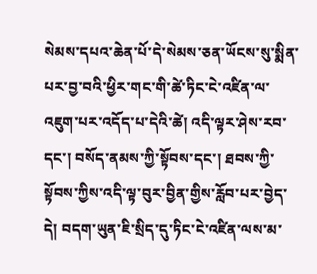སེམས་དཔའ་ཆེན་པོ་དེ་སེམས་ཅན་ཡོངས་སུ་སྨིན་པར་བྱ་བའི་ཕྱིར་གང་གི་ཚེ་ཏིང་ངེ་འཛིན་ལ་འཇུག་པར་འདོད་པ་དེའི་ཚེ། འདི་ལྟར་ཤེས་རབ་དང་། བསོད་ནམས་ཀྱི་སྟོབས་དང་། ཐབས་ཀྱི་སྟོབས་ཀྱིས་འདི་ལྟ་བུར་བྱིན་གྱིས་རློབ་པར་བྱེད་དེ། བདག་ཡུན་ཇི་སྲིད་དུ་ཏིང་ངེ་འཛིན་ལས་མ་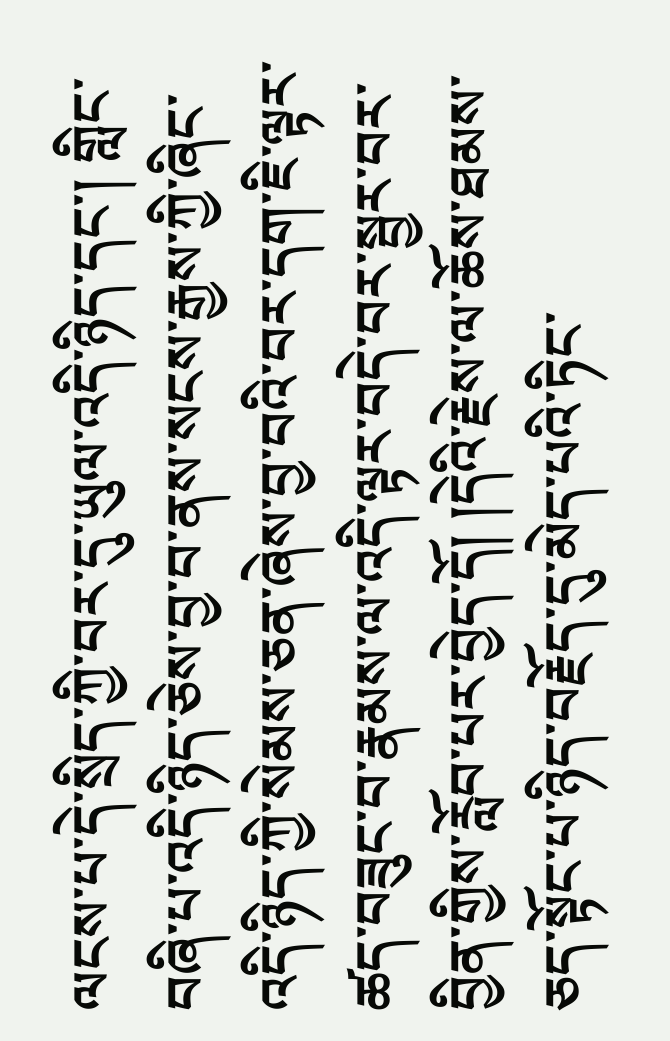ལངས་པ་དེ་སྲིད་ཀྱི་བར་དུ་ཡུལ་འདི་ཉིད་དང་། གླིང་བཞི་པ་འདི་ཉིད་ཅེས་བྱ་བ་ནས་སངས་རྒྱས་ཀྱི་ཞིང་འདི་ཉིད་ཀྱི་སེམས་ཅན་ཞེས་བྱ་བའི་བར་དག་ཇི་ལྟར་ཚད་བཟུང་བ་རྣམས་ལ་འདི་ལྟར་བདེ་བར་སྦྱར་བར་བྱིན་གྱིས་རློབ་པར་བྱེད་དོ། །དེའི་རྗེས་ལ་ཆོས་ཐམས་ཅད་སྟོང་པ་ཉིད་བརྗོད་དུ་མེད་པའི་ཏིང་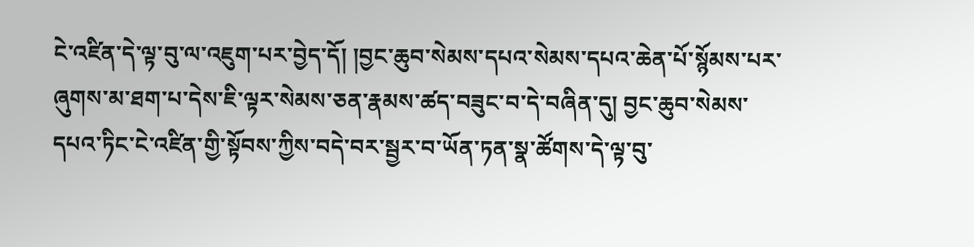ངེ་འཛིན་དེ་ལྟ་བུ་ལ་འཇུག་པར་བྱེད་དོ། །བྱང་ཆུབ་སེམས་དཔའ་སེམས་དཔའ་ཆེན་པོ་སྙོམས་པར་ཞུགས་མ་ཐག་པ་དེས་ཇི་ལྟར་སེམས་ཅན་རྣམས་ཚད་བཟུང་བ་དེ་བཞིན་དུ། བྱང་ཆུབ་སེམས་དཔའ་ཏིང་ངེ་འཛིན་གྱི་སྟོབས་ཀྱིས་བདེ་བར་སྦྱར་བ་ཡོན་ཏན་སྣ་ཚོགས་དེ་ལྟ་བུ་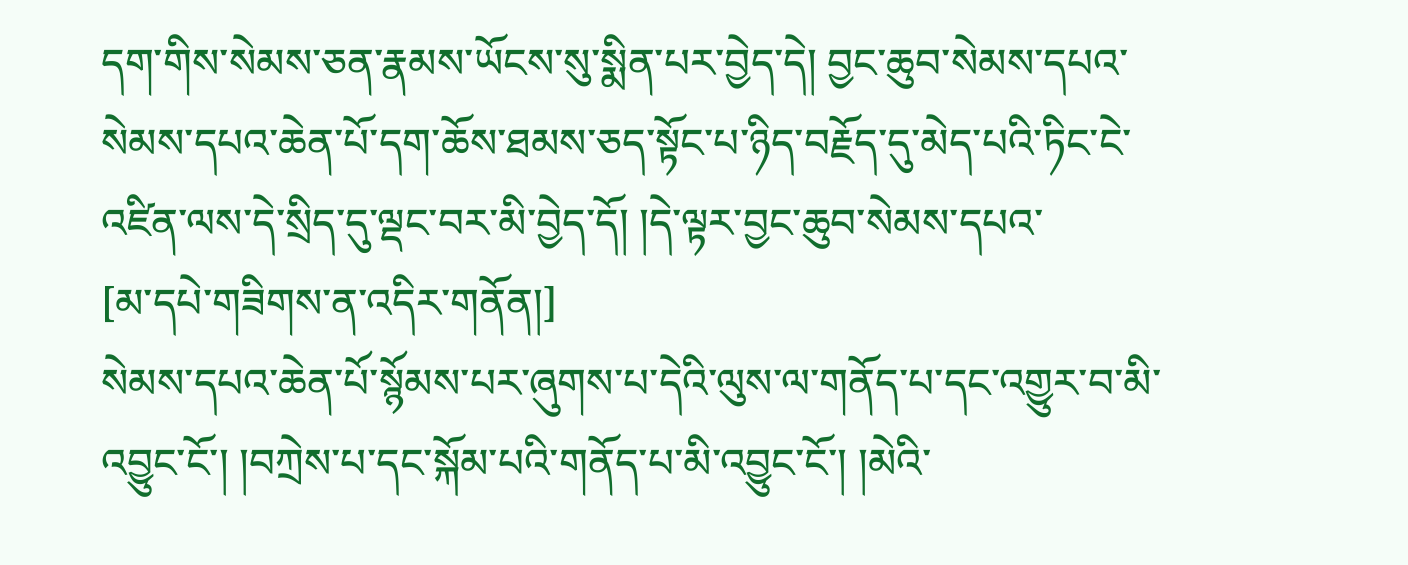དག་གིས་སེམས་ཅན་རྣམས་ཡོངས་སུ་སྨིན་པར་བྱེད་དེ། བྱང་ཆུབ་སེམས་དཔའ་སེམས་དཔའ་ཆེན་པོ་དག་ཆོས་ཐམས་ཅད་སྟོང་པ་ཉིད་བརྗོད་དུ་མེད་པའི་ཏིང་ངེ་འཛིན་ལས་དེ་སྲིད་དུ་ལྡང་བར་མི་བྱེད་དོ། །དེ་ལྟར་བྱང་ཆུབ་སེམས་དཔའ་
[མ་དཔེ་གཟིགས་ན་འདིར་གནོན།]
སེམས་དཔའ་ཆེན་པོ་སྙོམས་པར་ཞུགས་པ་དེའི་ལུས་ལ་གནོད་པ་དང་འགྱུར་བ་མི་འབྱུང་ངོ་། །བཀྲེས་པ་དང་སྐོམ་པའི་གནོད་པ་མི་འབྱུང་ངོ་། །མེའི་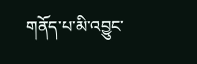གནོད་པ་མི་འབྱུང་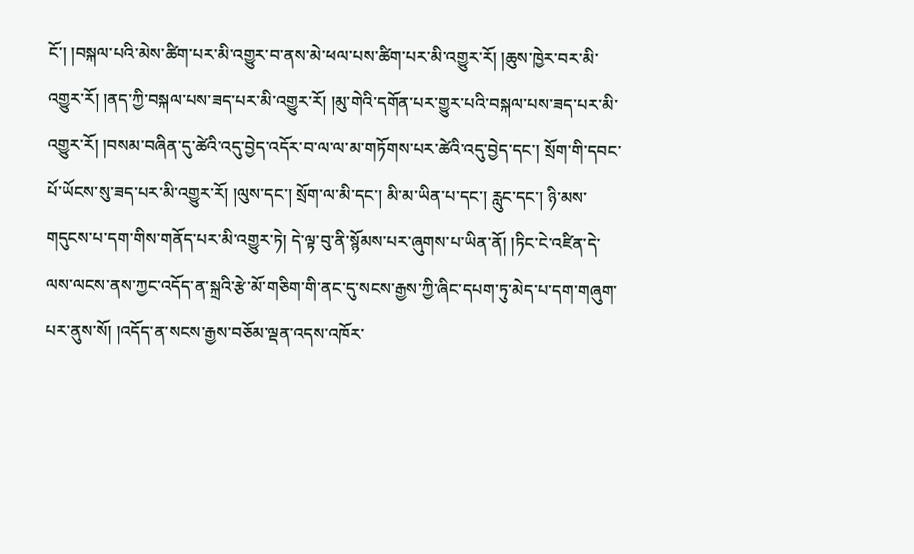ངོ་། །བསྐལ་པའི་མེས་ཚིག་པར་མི་འགྱུར་བ་ནས་མེ་ཕལ་པས་ཚིག་པར་མི་འགྱུར་རོ། །ཆུས་ཁྱེར་བར་མི་འགྱུར་རོ། །ནད་ཀྱི་བསྐལ་པས་ཟད་པར་མི་འགྱུར་རོ། །མུ་གེའི་དགོན་པར་གྱུར་པའི་བསྐལ་པས་ཟད་པར་མི་འགྱུར་རོ། །བསམ་བཞིན་དུ་ཚེའི་འདུ་བྱེད་འདོར་བ་ལ་ལ་མ་གཏོགས་པར་ཚེའི་འདུ་བྱེད་དང་། སྲོག་གི་དབང་པོ་ཡོངས་སུ་ཟད་པར་མི་འགྱུར་རོ། །ལུས་དང་། སྲོག་ལ་མི་དང་། མི་མ་ཡིན་པ་དང་། རླུང་དང་། ཉི་མས་གདུངས་པ་དག་གིས་གནོད་པར་མི་འགྱུར་ཏེ། དེ་ལྟ་བུ་ནི་སྙོམས་པར་ཞུགས་པ་ཡིན་ནོ། །ཏིང་ངེ་འཛིན་དེ་ལས་ལངས་ནས་ཀྱང་འདོད་ན་སྐྲའི་རྩེ་མོ་གཅིག་གི་ནང་དུ་སངས་རྒྱས་ཀྱི་ཞིང་དཔག་ཏུ་མེད་པ་དག་གཞུག་པར་ནུས་སོ། །འདོད་ན་སངས་རྒྱས་བཅོམ་ལྡན་འདས་འཁོར་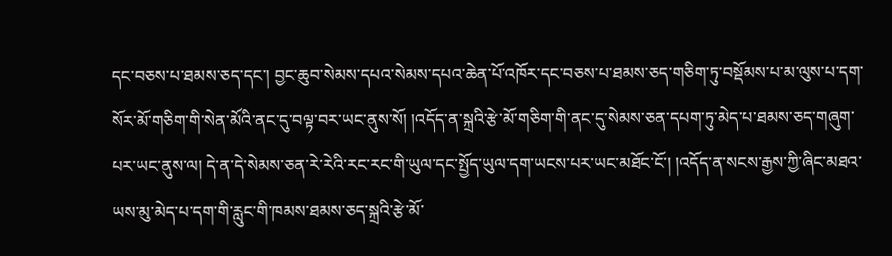དང་བཅས་པ་ཐམས་ཅད་དང་། བྱང་ཆུབ་སེམས་དཔའ་སེམས་དཔའ་ཆེན་པོ་འཁོར་དང་བཅས་པ་ཐམས་ཅད་གཅིག་ཏུ་བསྡོམས་པ་མ་ལུས་པ་དག་སོར་མོ་གཅིག་གི་སེན་མོའི་ནང་དུ་བལྟ་བར་ཡང་ནུས་སོ། །འདོད་ན་སྐྲའི་རྩེ་མོ་གཅིག་གི་ནང་དུ་སེམས་ཅན་དཔག་ཏུ་མེད་པ་ཐམས་ཅད་གཞུག་པར་ཡང་ནུས་ལ། དེ་ན་དེ་སེམས་ཅན་རེ་རེའི་རང་རང་གི་ཡུལ་དང་སྤྱོད་ཡུལ་དག་ཡངས་པར་ཡང་མཐོང་ངོ་། །འདོད་ན་སངས་རྒྱས་ཀྱི་ཞིང་མཐའ་ཡས་མུ་མེད་པ་དག་གི་རླུང་གི་ཁམས་ཐམས་ཅད་སྐྲའི་རྩེ་མོ་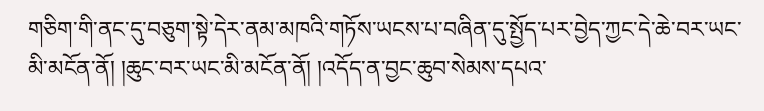གཅིག་གི་ནང་དུ་བཅུག་སྟེ་དེར་ནམ་མཁའི་གཏོས་ཡངས་པ་བཞིན་དུ་སྤྱོད་པར་བྱེད་ཀྱང་དེ་ཆེ་བར་ཡང་མི་མངོན་ནོ། །ཆུང་བར་ཡང་མི་མངོན་ནོ། །འདོད་ན་བྱང་ཆུབ་སེམས་དཔའ་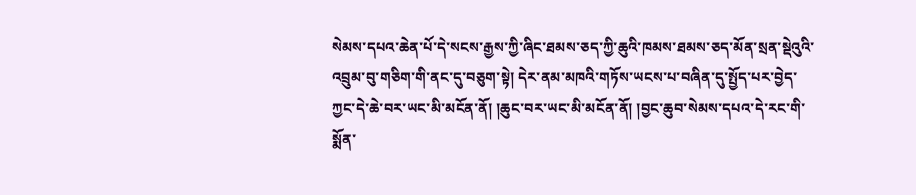སེམས་དཔའ་ཆེན་པོ་དེ་སངས་རྒྱས་ཀྱི་ཞིང་ཐམས་ཅད་ཀྱི་ཆུའི་ཁམས་ཐམས་ཅད་མོན་སྲན་སྡེའུའི་འབྲུམ་བུ་གཅིག་གི་ནང་དུ་བཅུག་སྟེ། དེར་ནམ་མཁའི་གཏོས་ཡངས་པ་བཞིན་དུ་སྤྱོད་པར་བྱེད་ཀྱང་དེ་ཆེ་བར་ཡང་མི་མངོན་ནོ། །ཆུང་བར་ཡང་མི་མངོན་ནོ། །བྱང་ཆུབ་སེམས་དཔའ་དེ་རང་གི་སྨོན་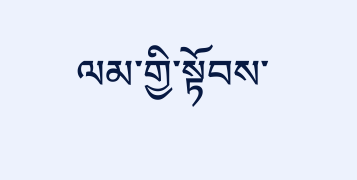ལམ་གྱི་སྟོབས་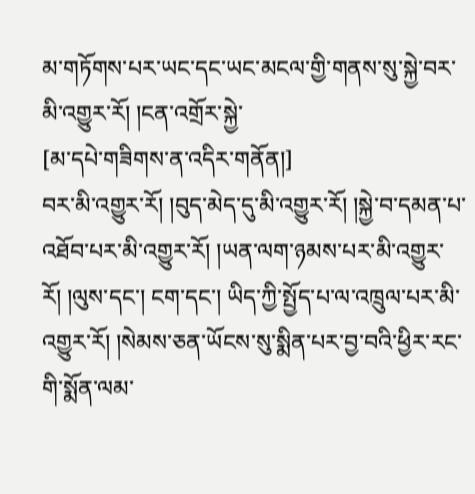མ་གཏོགས་པར་ཡང་དང་ཡང་མངལ་གྱི་གནས་སུ་སྐྱེ་བར་མི་འགྱུར་རོ། །ངན་འགྲོར་སྐྱེ་
[མ་དཔེ་གཟིགས་ན་འདིར་གནོན།]
བར་མི་འགྱུར་རོ། །བུད་མེད་དུ་མི་འགྱུར་རོ། །སྐྱེ་བ་དམན་པ་འཐོབ་པར་མི་འགྱུར་རོ། །ཡན་ལག་ཉམས་པར་མི་འགྱུར་རོ། །ལུས་དང་། ངག་དང་། ཡིད་ཀྱི་སྤྱོད་པ་ལ་འཁྲུལ་པར་མི་འགྱུར་རོ། །སེམས་ཅན་ཡོངས་སུ་སྨིན་པར་བྱ་བའི་ཕྱིར་རང་གི་སྨོན་ལམ་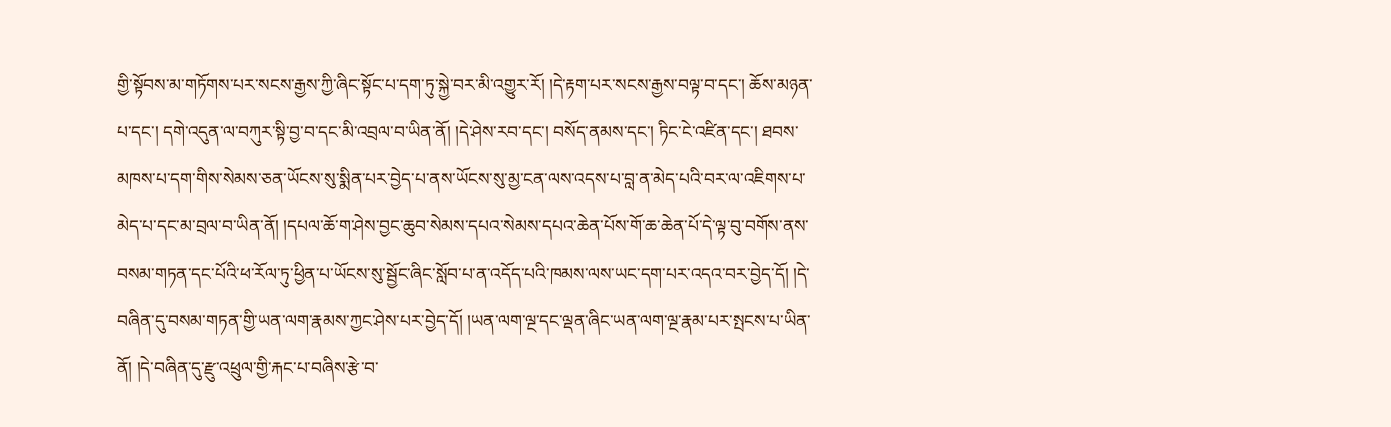གྱི་སྟོབས་མ་གཏོགས་པར་སངས་རྒྱས་ཀྱི་ཞིང་སྟོང་པ་དག་ཏུ་སྐྱེ་བར་མི་འགྱུར་རོ། །དེ་རྟག་པར་སངས་རྒྱས་བལྟ་བ་དང་། ཆོས་མཉན་པ་དང་། དགེ་འདུན་ལ་བཀུར་སྟི་བྱ་བ་དང་མི་འབྲལ་བ་ཡིན་ནོ། །དེ་ཤེས་རབ་དང་། བསོད་ནམས་དང་། ཏིང་ངེ་འཛིན་དང་། ཐབས་མཁས་པ་དག་གིས་སེམས་ཅན་ཡོངས་སུ་སྨིན་པར་བྱེད་པ་ནས་ཡོངས་སུ་མྱ་ངན་ལས་འདས་པ་བླ་ན་མེད་པའི་བར་ལ་འཇིགས་པ་མེད་པ་དང་མ་བྲལ་བ་ཡིན་ནོ། །དཔལ་ཆོ་ག་ཤེས་བྱང་ཆུབ་སེམས་དཔའ་སེམས་དཔའ་ཆེན་པོས་གོ་ཆ་ཆེན་པོ་དེ་ལྟ་བུ་བགོས་ནས་བསམ་གཏན་དང་པོའི་ཕ་རོལ་ཏུ་ཕྱིན་པ་ཡོངས་སུ་སྦྱོང་ཞིང་སློབ་པ་ན་འདོད་པའི་ཁམས་ལས་ཡང་དག་པར་འདའ་བར་བྱེད་དོ། །དེ་བཞིན་དུ་བསམ་གཏན་གྱི་ཡན་ལག་རྣམས་ཀྱང་ཤེས་པར་བྱེད་དོ། །ཡན་ལག་ལྔ་དང་ལྡན་ཞིང་ཡན་ལག་ལྔ་རྣམ་པར་སྤངས་པ་ཡིན་ནོ། །དེ་བཞིན་དུ་རྫུ་འཕྲུལ་གྱི་རྐང་པ་བཞིས་རྩེ་བ་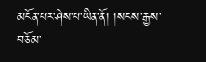མངོན་པར་ཤེས་པ་ཡིན་ནོ། །སངས་རྒྱས་བཅོམ་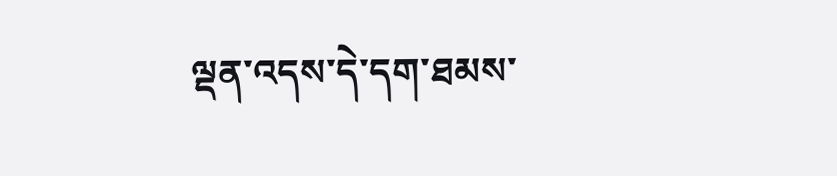ལྡན་འདས་དེ་དག་ཐམས་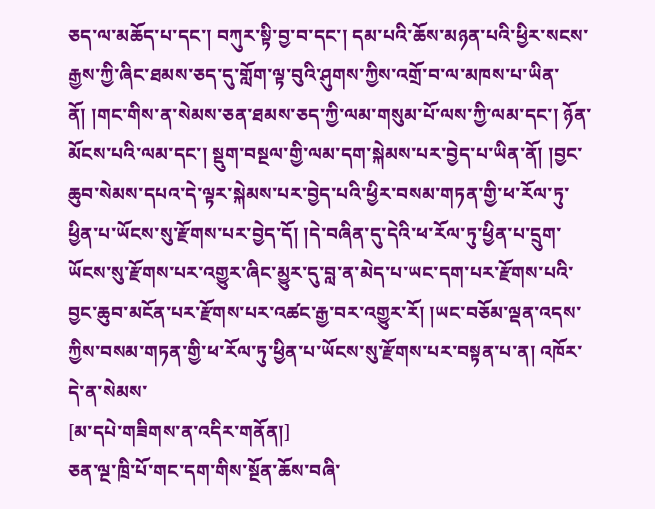ཅད་ལ་མཆོད་པ་དང་། བཀུར་སྟི་བྱ་བ་དང་། དམ་པའི་ཆོས་མཉན་པའི་ཕྱིར་སངས་རྒྱས་ཀྱི་ཞིང་ཐམས་ཅད་དུ་གློག་ལྟ་བུའི་ཤུགས་ཀྱིས་འགྲོ་བ་ལ་མཁས་པ་ཡིན་ནོ། །གང་གིས་ན་སེམས་ཅན་ཐམས་ཅད་ཀྱི་ལམ་གསུམ་པོ་ལས་ཀྱི་ལམ་དང་། ཉོན་མོངས་པའི་ལམ་དང་། སྡུག་བསྔལ་གྱི་ལམ་དག་སྐེམས་པར་བྱེད་པ་ཡིན་ནོ། །བྱང་ཆུབ་སེམས་དཔའ་དེ་ལྟར་སྐེམས་པར་བྱེད་པའི་ཕྱིར་བསམ་གཏན་གྱི་ཕ་རོལ་ཏུ་ཕྱིན་པ་ཡོངས་སུ་རྫོགས་པར་བྱེད་དོ། །དེ་བཞིན་དུ་དེའི་ཕ་རོལ་ཏུ་ཕྱིན་པ་དྲུག་ཡོངས་སུ་རྫོགས་པར་འགྱུར་ཞིང་མྱུར་དུ་བླ་ན་མེད་པ་ཡང་དག་པར་རྫོགས་པའི་བྱང་ཆུབ་མངོན་པར་རྫོགས་པར་འཚང་རྒྱ་བར་འགྱུར་རོ། །ཡང་བཅོམ་ལྡན་འདས་ཀྱིས་བསམ་གཏན་གྱི་ཕ་རོལ་ཏུ་ཕྱིན་པ་ཡོངས་སུ་རྫོགས་པར་བསྟན་པ་ན། འཁོར་དེ་ན་སེམས་
[མ་དཔེ་གཟིགས་ན་འདིར་གནོན།]
ཅན་ལྔ་ཁྲི་པོ་གང་དག་གིས་སྔོན་ཆོས་བཞི་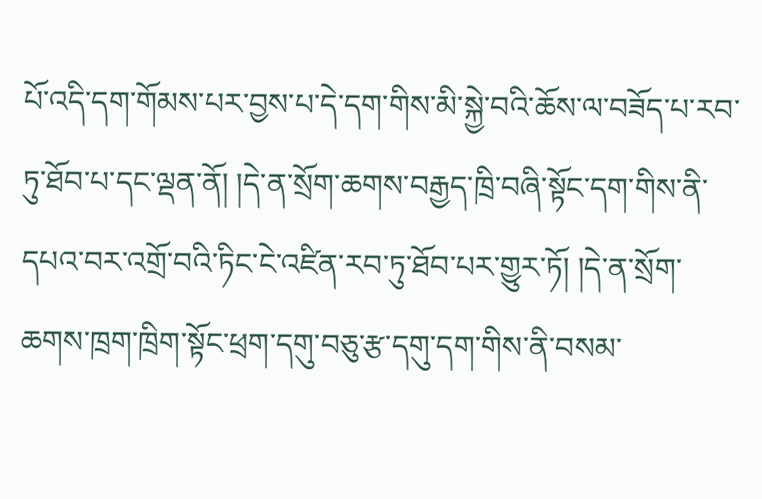པོ་འདི་དག་གོམས་པར་བྱས་པ་དེ་དག་གིས་མི་སྐྱེ་བའི་ཆོས་ལ་བཟོད་པ་རབ་ཏུ་ཐོབ་པ་དང་ལྡན་ནོ། །དེ་ན་སྲོག་ཆགས་བརྒྱད་ཁྲི་བཞི་སྟོང་དག་གིས་ནི་དཔའ་བར་འགྲོ་བའི་ཏིང་ངེ་འཛིན་རབ་ཏུ་ཐོབ་པར་གྱུར་ཏོ། །དེ་ན་སྲོག་ཆགས་ཁྲག་ཁྲིག་སྟོང་ཕྲག་དགུ་བཅུ་རྩ་དགུ་དག་གིས་ནི་བསམ་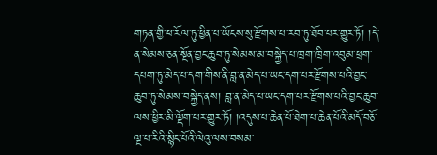གཏན་གྱི་ཕ་རོལ་ཏུ་ཕྱིན་པ་ཡོངས་སུ་རྫོགས་པ་རབ་ཏུ་ཐོབ་པར་གྱུར་ཏོ། །དེ་ན་སེམས་ཅན་སྔོན་བྱང་ཆུབ་ཏུ་སེམས་མ་བསྐྱེད་པ་ཁྲག་ཁྲིག་འབུམ་ཕྲག་དཔག་ཏུ་མེད་པ་དག་གིས་ནི་བླ་ན་མེད་པ་ཡང་དག་པར་རྫོགས་པའི་བྱང་ཆུབ་ཏུ་སེམས་བསྐྱེད་ནས། བླ་ན་མེད་པ་ཡང་དག་པར་རྫོགས་པའི་བྱང་ཆུབ་ལས་ཕྱིར་མི་ལྡོག་པར་གྱུར་ཏོ། །འདུས་པ་ཆེན་པོ་ཐེག་པ་ཆེན་པོའི་མདོ་བཅོ་ལྔ་པ་རིའི་སྙིང་པོའི་ལེའུ་ལས་བསམ་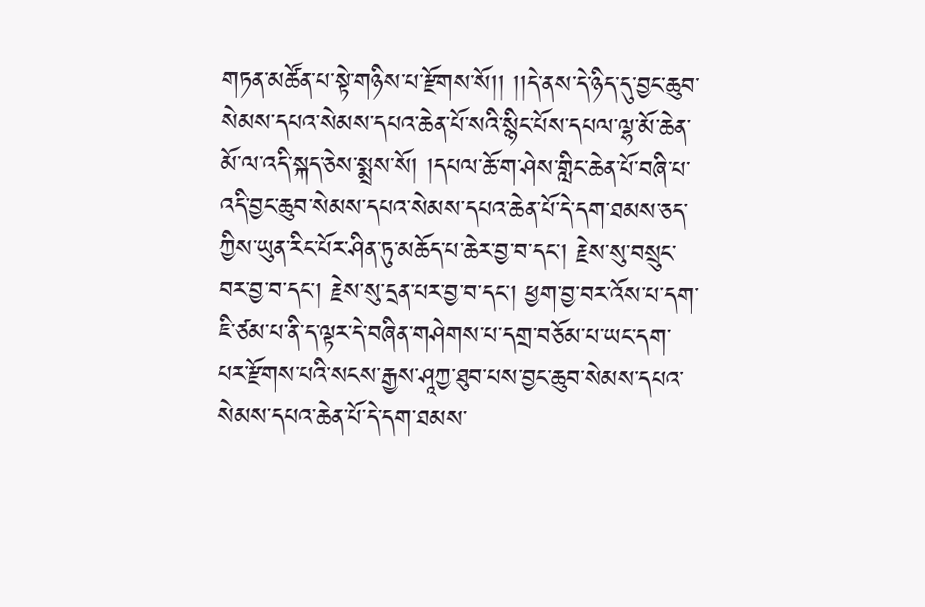གཏན་མཚོན་པ་སྟེ་གཉིས་པ་རྫོགས་སོ།། །།དེ་ནས་དེ་ཉིད་དུ་བྱང་ཆུབ་སེམས་དཔའ་སེམས་དཔའ་ཆེན་པོ་སའི་སྙིང་པོས་དཔལ་ལྷ་མོ་ཆེན་མོ་ལ་འདི་སྐད་ཅེས་སྨྲས་སོ། །དཔལ་ཆོ་ག་ཤེས་གླིང་ཆེན་པོ་བཞི་པ་འདི་བྱང་ཆུབ་སེམས་དཔའ་སེམས་དཔའ་ཆེན་པོ་དེ་དག་ཐམས་ཅད་ཀྱིས་ཡུན་རིང་པོར་ཤིན་ཏུ་མཆོད་པ་ཆེར་བྱ་བ་དང་། རྗེས་སུ་བསྲུང་བར་བྱ་བ་དང་། རྗེས་སུ་དྲན་པར་བྱ་བ་དང་། ཕྱག་བྱ་བར་འོས་པ་དག་ཇི་ཙམ་པ་ནི་ད་ལྟར་དེ་བཞིན་གཤེགས་པ་དགྲ་བཅོམ་པ་ཡང་དག་པར་རྫོགས་པའི་སངས་རྒྱས་ཤཱཀྱ་ཐུབ་པས་བྱང་ཆུབ་སེམས་དཔའ་སེམས་དཔའ་ཆེན་པོ་དེ་དག་ཐམས་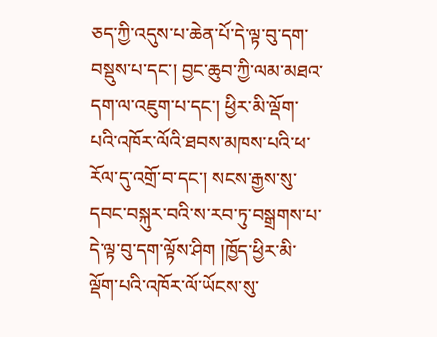ཅད་ཀྱི་འདུས་པ་ཆེན་པོ་དེ་ལྟ་བུ་དག་བསྡུས་པ་དང་། བྱང་ཆུབ་ཀྱི་ལམ་མཐའ་དག་ལ་འཇུག་པ་དང་། ཕྱིར་མི་ལྡོག་པའི་འཁོར་ལོའི་ཐབས་མཁས་པའི་ཕ་རོལ་དུ་འགྲོ་བ་དང་། སངས་རྒྱས་སུ་དབང་བསྐུར་བའི་ས་རབ་ཏུ་བསྒྲགས་པ་དེ་ལྟ་བུ་དག་ལྟོས་ཤིག །ཁྱོད་ཕྱིར་མི་ལྡོག་པའི་འཁོར་ལོ་ཡོངས་སུ་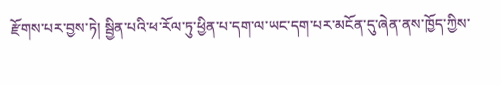རྫོགས་པར་བྱས་ཏེ། སྦྱིན་པའི་ཕ་རོལ་ཏུ་ཕྱིན་པ་དག་ལ་ཡང་དག་པར་མངོན་དུ་ཞེན་ནས་ཁྱོད་ཀྱིས་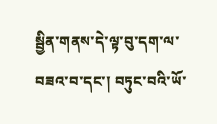སྦྱིན་གནས་དེ་ལྟ་བུ་དག་ལ་བཟའ་བ་དང་། བཏུང་བའི་ཡོ་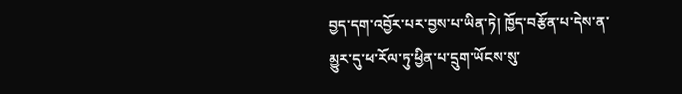བྱད་དག་འབྱོར་པར་བྱས་པ་ཡིན་ཏེ། ཁྱོད་བརྩོན་པ་དེས་ན་མྱུར་དུ་ཕ་རོལ་ཏུ་ཕྱིན་པ་དྲུག་ཡོངས་སུ་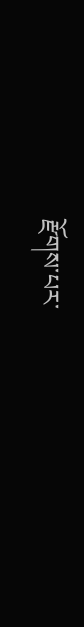རྫོགས་པར་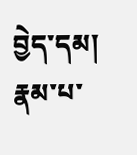བྱེད་དམ། རྣམ་པ་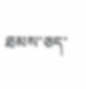ཐམས་ཅད་